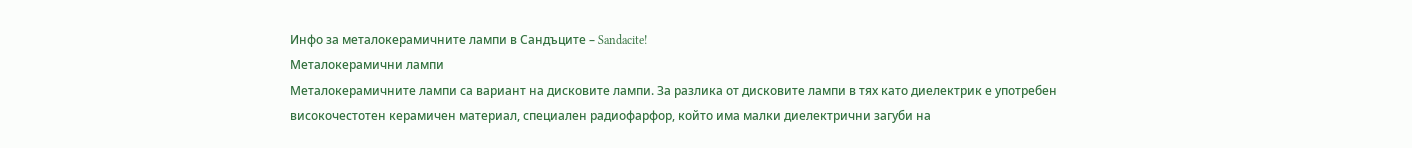Инфо за металокерамичните лампи в Сандъците – Sandacite!
Металокерамични лампи
Металокерамичните лампи са вариант на дисковите лампи. За разлика от дисковите лампи в тях като диелектрик е употребен високочестотен керамичен материал, специален радиофарфор, който има малки диелектрични загуби на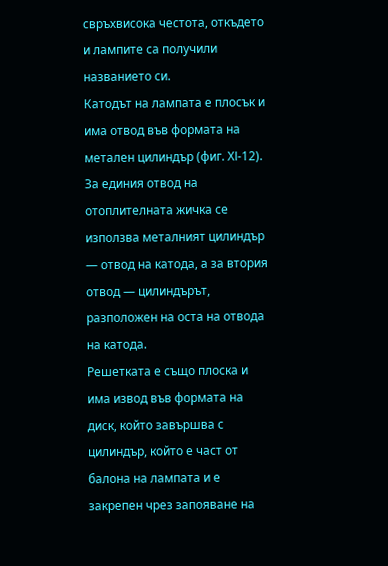свръхвисока честота, откъдето и лампите са получили названието си.
Катодът на лампата е плосък и има отвод във формата на метален цилиндър (фиг. ХІ-12). За единия отвод на отоплителната жичка се използва металният цилиндър — отвод на катода, а за втория отвод — цилиндърът, разположен на оста на отвода на катода.
Решетката е също плоска и има извод във формата на диск, който завършва с цилиндър, който е част от балона на лампата и е закрепен чрез запояване на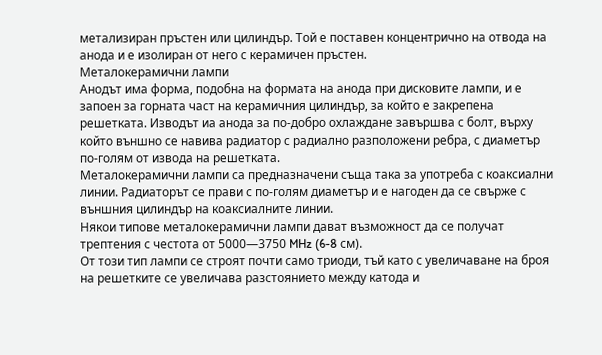метализиран пръстен или цилиндър. Той е поставен концентрично на отвода на анода и е изолиран от него с керамичен пръстен.
Металокерамични лампи
Анодът има форма, подобна на формата на анода при дисковите лампи, и е запоен за горната част на керамичния цилиндър, за който е закрепена решетката. Изводът иа анода за по-добро охлаждане завършва с болт, върху който външно се навива радиатор с радиално разположени ребра, с диаметър по-голям от извода на решетката.
Металокерамични лампи са предназначени съща така за употреба с коаксиални линии. Радиаторът се прави с по-голям диаметър и е нагоден да се свърже с външния цилиндър на коаксиалните линии.
Някои типове металокерамични лампи дават възможност да се получат трептения с честота от 5000—3750 MHz (6-8 см).
От този тип лампи се строят почти само триоди, тъй като с увеличаване на броя на решетките се увеличава разстоянието между катода и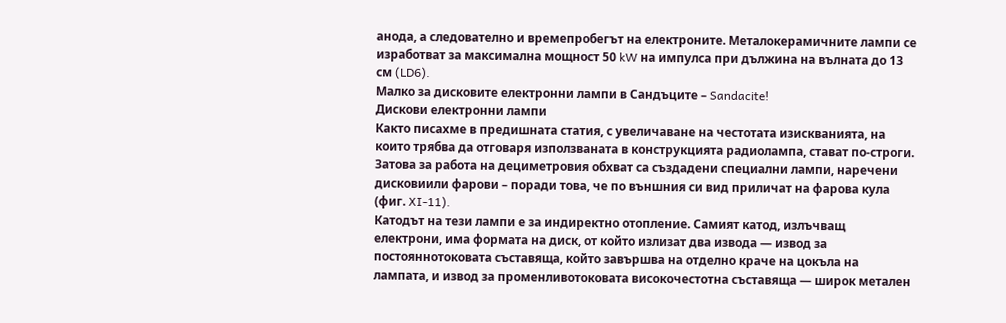анода, а следователно и времепробегът на електроните. Металокерамичните лампи се изработват за максимална мощност 50 kW на импулса при дължина на вълната до 13 см (LD6).
Малко за дисковите електронни лампи в Сандъците – Sandacite!
Дискови електронни лампи
Както писахме в предишната статия, с увеличаване на честотата изискванията, на които трябва да отговаря използваната в конструкцията радиолампа, стават по-строги. Затова за работа на дециметровия обхват са създадени специални лампи, наречени дисковиили фарови – поради това, че по външния си вид приличат на фарова кула (фиг. XI-11).
Катодът на тези лампи е за индиректно отопление. Самият катод, излъчващ електрони, има формата на диск, от който излизат два извода — извод за постояннотоковата съставяща, който завършва на отделно краче на цокъла на лампата, и извод за променливотоковата високочестотна съставяща — широк метален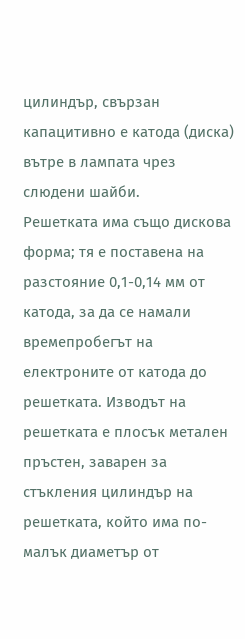цилиндър, свързан капацитивно е катода (диска) вътре в лампата чрез слюдени шайби.
Решетката има също дискова форма; тя е поставена на разстояние 0,1-0,14 мм от катода, за да се намали времепробегът на електроните от катода до решетката. Изводът на решетката е плосък метален пръстен, заварен за стъкления цилиндър на решетката, който има по-малък диаметър от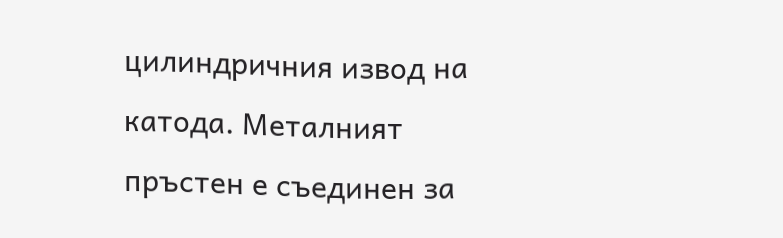цилиндричния извод на катода. Металният пръстен е съединен за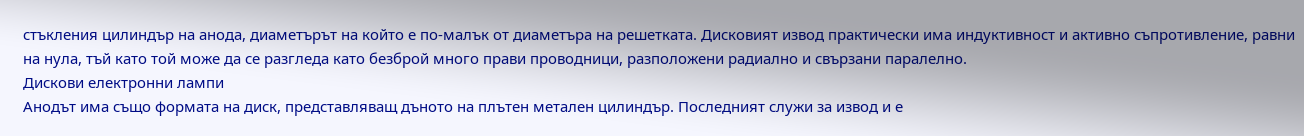стъкления цилиндър на анода, диаметърът на който е по-малък от диаметъра на решетката. Дисковият извод практически има индуктивност и активно съпротивление, равни на нула, тъй като той може да се разгледа като безброй много прави проводници, разположени радиално и свързани паралелно.
Дискови електронни лампи
Анодът има също формата на диск, представляващ дъното на плътен метален цилиндър. Последният служи за извод и е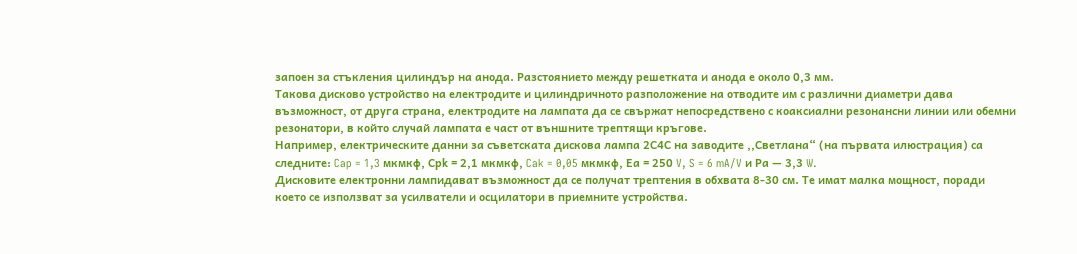запоен за стъкления цилиндър на анода. Разстоянието между решетката и анода е около 0,3 мм.
Такова дисково устройство на електродите и цилиндричното разположение на отводите им с различни диаметри дава възможност, от друга страна, електродите на лампата да се свържат непосредствено с коаксиални резонансни линии или обемни резонатори, в който случай лампата е част от външните трептящи кръгове.
Например, електрическите данни за съветската дискова лампа 2С4С на заводите ,,Светлана“ (на първата илюстрация) са следните: Cap = 1,3 мкмкф, Сpk = 2,1 мкмкф, Cak = 0,05 мкмкф, Еа = 250 V, S = 6 mA/V и Ра — 3,3 W.
Дисковите електронни лампидават възможност да се получат трептения в обхвата 8-30 см. Те имат малка мощност, поради което се използват за усилватели и осцилатори в приемните устройства.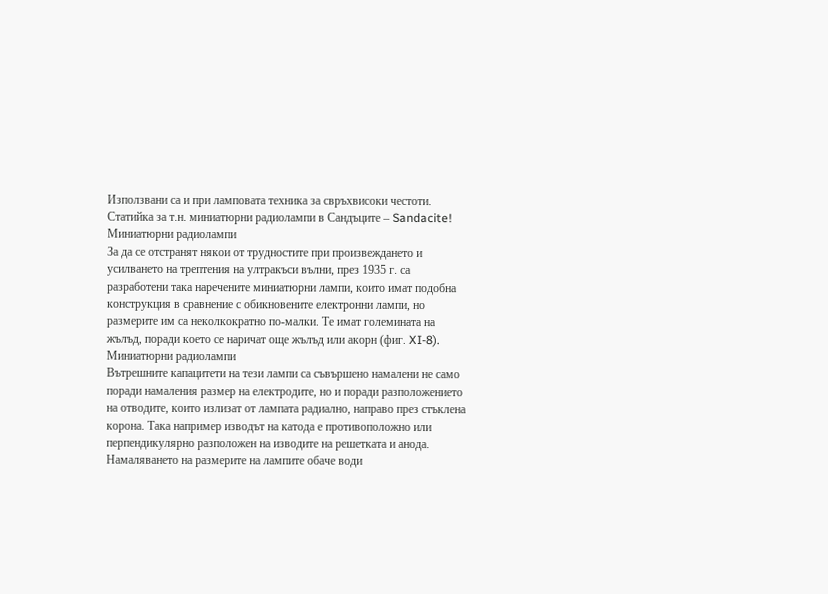Използвани са и при ламповата техника за свръхвисоки честоти.
Статийка за т.н. миниатюрни радиолампи в Сандъците – Sandacite!
Миниатюрни радиолампи
За да се отстранят някои от трудностите при произвеждането и усилването на трептения на ултракъси вълни, през 1935 г. са разработени така наречените миниатюрни лампи, които имат подобна конструкция в сравнение с обикновените електронни лампи, но размерите им са неколкократно по-малки. Те имат големината на жълъд, поради което се наричат още жълъд или акорн (фиг. XI-8).
Миниатюрни радиолампи
Вътрешните капацитети на тези лампи са съвършено намалени не само поради намаления размер на електродите, но и поради разположението на отводите, които излизат от лампата радиално, направо през стъклена корона. Така например изводът на катода е противоположно или перпендикулярно разположен на изводите на решетката и анода. Намаляването на размерите на лампите обаче води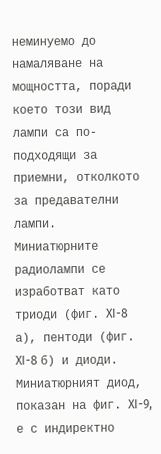неминуемо до намаляване на мощността, поради което този вид лампи са по-подходящи за приемни, отколкото за предавателни лампи.
Миниатюрните радиолампи се изработват като триоди (фиг. XI-8 а), пентоди (фиг. XI-8 б) и диоди.
Миниатюрният диод, показан на фиг. XI-9, е с индиректно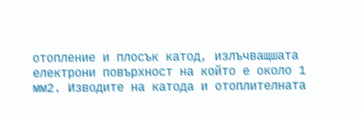отопление и плосък катод, излъчващшата електрони повърхност на който е около 1 мм2. Изводите на катода и отоплителната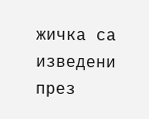жичка са изведени през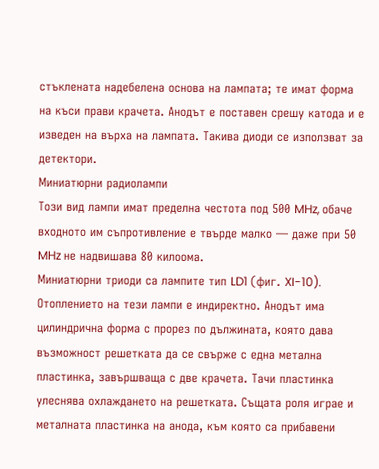стъклената надебелена основа на лампата; те имат форма на къси прави крачета. Анодът е поставен срешу катода и е изведен на върха на лампата. Такива диоди се използват за детектори.
Миниатюрни радиолампи
Този вид лампи имат пределна честота под 500 MHz, обаче входното им съпротивление е твърде малко — даже при 50 MHz не надвишава 80 килоома.
Миниатюрни триоди са лампите тип LD1 (фиг. XI-10). Отоплението на тези лампи е индиректно. Анодът има цилиндрична форма с прорез по дължината, която дава възможност решетката да се свърже с една метална пластинка, завършваща с две крачета. Тачи пластинка улеснява охлаждането на решетката. Същата роля играе и металната пластинка на анода, към която са прибавени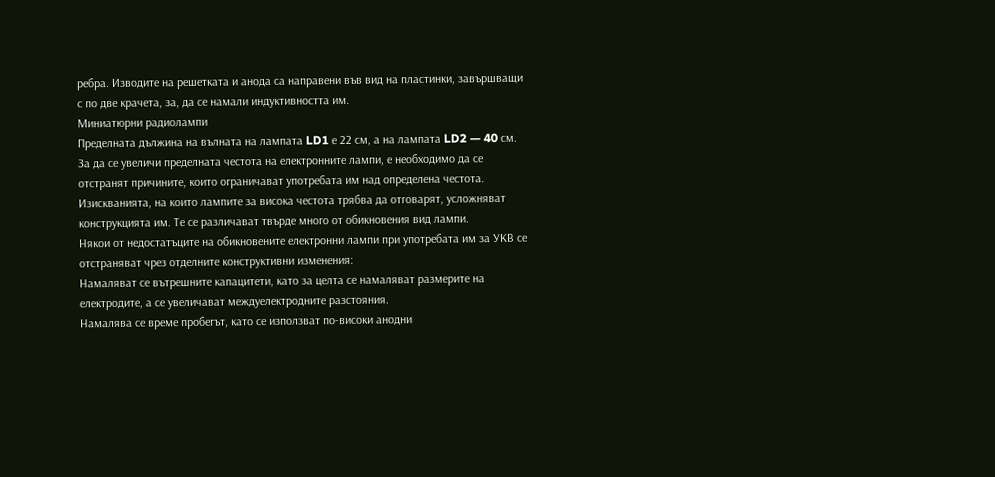ребра. Изводите на решетката и анода са направени във вид на пластинки, завършващи с по две крачета, за, да се намали индуктивността им.
Миниатюрни радиолампи
Пределната дължина на вълната на лампата LD1 е 22 см, а на лампата LD2 — 40 см.
За да се увеличи пределната честота на електронните лампи, е необходимо да се отстранят причините, които ограничават употребата им над определена честота. Изискванията, на които лампите за висока честота трябва да отговарят, усложняват конструкцията им. Те се различават твърде много от обикновения вид лампи.
Някои от недостатъците на обикновените електронни лампи при употребата им за УКВ се отстраняват чрез отделните конструктивни изменения:
Намаляват се вътрешните капацитети, като за целта се намаляват размерите на електродите, а се увеличават междуелектродните разстояния.
Намалява се време пробегът, като се използват по-високи анодни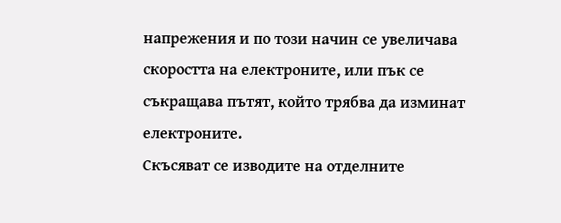напрежения и по този начин се увеличава скоростта на електроните, или пък се съкращава пътят, който трябва да изминат електроните.
Скъсяват се изводите на отделните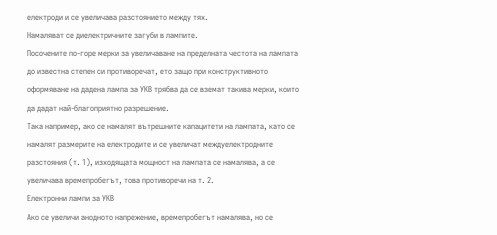електроди и се увеличава разстоянието между тях.
Намаляват се диелектричните загуби в лампите.
Посочените по-горе мерки за увеличаване на пределната честота на лампата до известна степен си противоречат, ето защо при конструктивното оформяване на дадена лампа за УКВ трябва да се вземат такива мерки, които да дадат най-благоприятно разрешение.
Така например, ако се намалят вътрешните капацитети на лампата, като се намалят размерите на електродите и се увеличат междуелектродните разстояния (т. 1), изходящата мощност на лампата се намалява, а се увеличава времепробегът, това противоречи на т. 2.
Електронни лампи за УКВ
Ако се увеличи анодното напрежение, времепробегът намалява, но се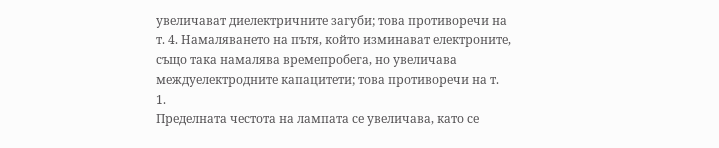увеличават диелектричните загуби; това противоречи на т. 4. Намаляването на пътя, който изминават електроните, също така намалява времепробега, но увеличава междуелектродните капацитети; това противоречи на т. 1.
Пределната честота на лампата се увеличава, като се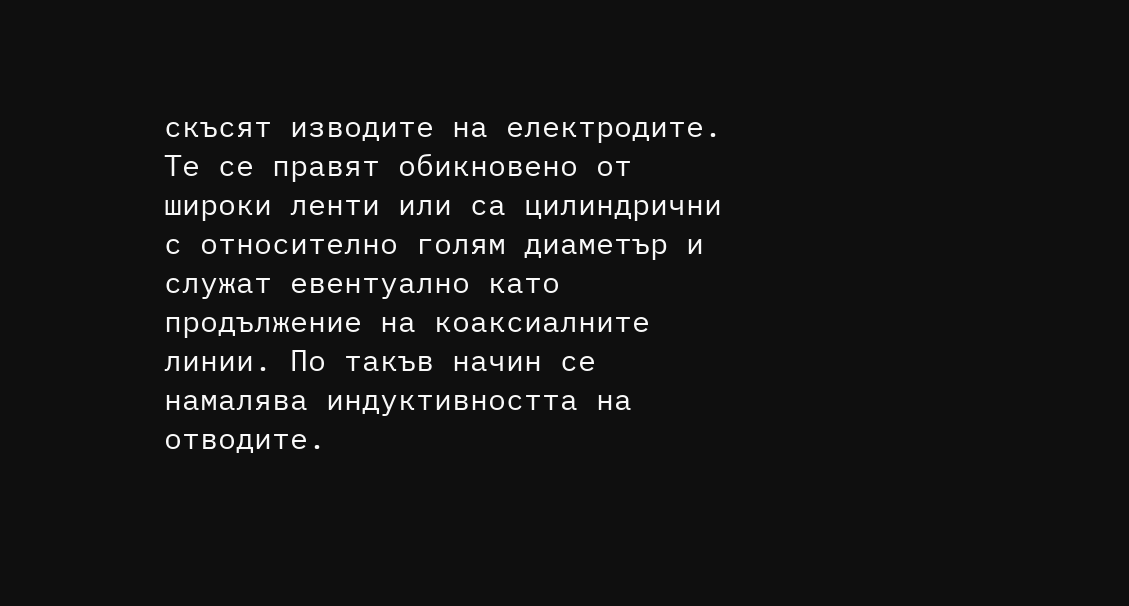скъсят изводите на електродите. Те се правят обикновено от широки ленти или са цилиндрични с относително голям диаметър и служат евентуално като продължение на коаксиалните линии. По такъв начин се намалява индуктивността на отводите.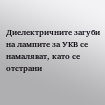Диелектричните загуби на лампите за УКВ се намаляват, като се отстрани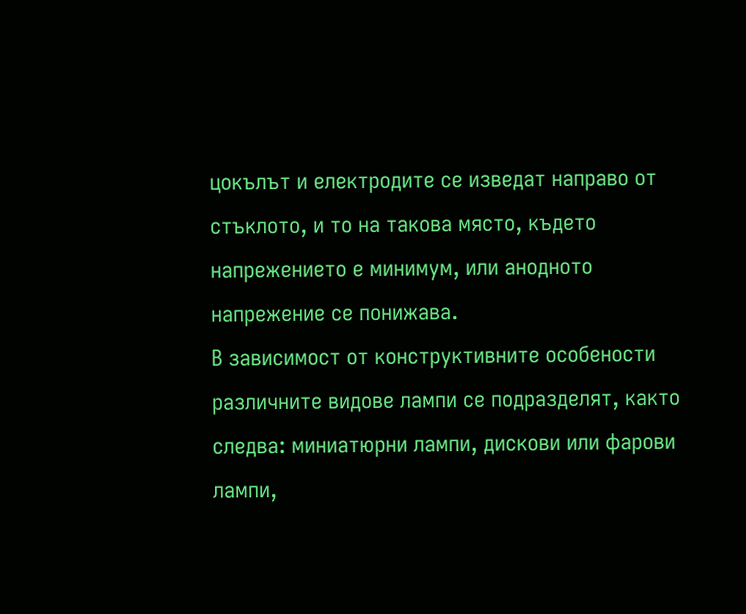цокълът и електродите се изведат направо от стъклото, и то на такова място, където напрежението е минимум, или анодното напрежение се понижава.
В зависимост от конструктивните особености различните видове лампи се подразделят, както следва: миниатюрни лампи, дискови или фарови лампи,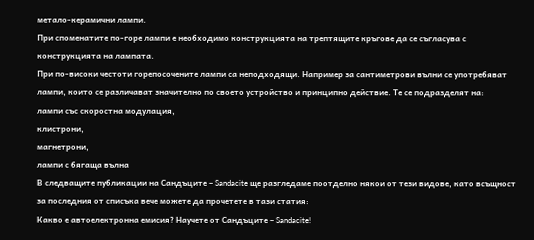метало-керамични лампи.
При споменатите по-горе лампи е необходимо конструкцията на трептящите кръгове да се съгласува с конструкцията на лампата.
При по-високи честоти горепосочените лампи са неподходящи. Например за сантиметрови вълни се употребяват лампи, които се различават значително по своето устройство и принципно действие. Те се подразделят на:
лампи със скоростна модулация,
клистрони,
магнетрони,
лампи с бягаща вълна
В следващите публикации на Сандъците – Sandacite ще разгледаме поотделно някои от тези видове, като всъщност за последния от списъка вече можете да прочетете в тази статия:
Какво е автоелектронна емисия? Научете от Сандъците – Sandacite!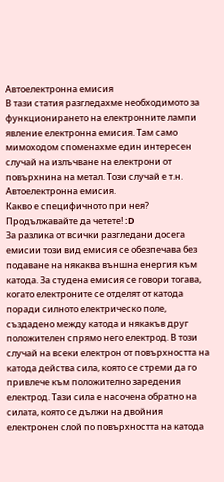Автоелектронна емисия
В тази статия разгледахме необходимото за функционирането на електронните лампи явление електронна емисия. Там само мимоходом споменахме един интересен случай на излъчване на електрони от повърхнина на метал. Този случай е т.н. Автоелектронна емисия.
Какво е специфичното при нея? Продължавайте да четете! :D
За разлика от всички разгледани досега емисии този вид емисия се обезпечава без подаване на някаква външна енергия към катода. За студена емисия се говори тогава, когато електроните се отделят от катода поради силното електрическо поле, създадено между катода и някакъв друг положителен спрямо него електрод. В този случай на всеки електрон от повърхността на катода действа сила, която се стреми да го привлече към положително заредения електрод. Тази сила е насочена обратно на силата, която се дължи на двойния електронен слой по повърхността на катода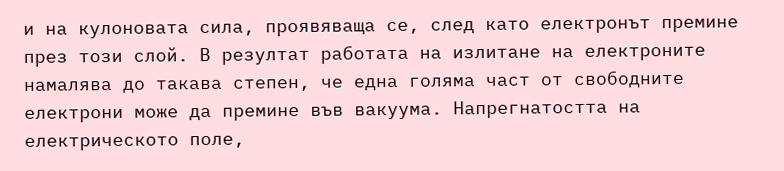и на кулоновата сила, проявяваща се, след като електронът премине през този слой. В резултат работата на излитане на електроните намалява до такава степен, че една голяма част от свободните електрони може да премине във вакуума. Напрегнатостта на електрическото поле,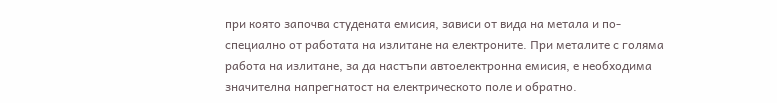при която започва студената емисия, зависи от вида на метала и пo-специално от работата на излитане на електроните. При металите с голяма работа на излитане, за да настъпи автоелектронна емисия, е необходима значителна напрегнатост на електрическото поле и обратно.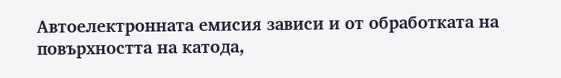Автоелектронната емисия зависи и от обработката на повърхността на катода,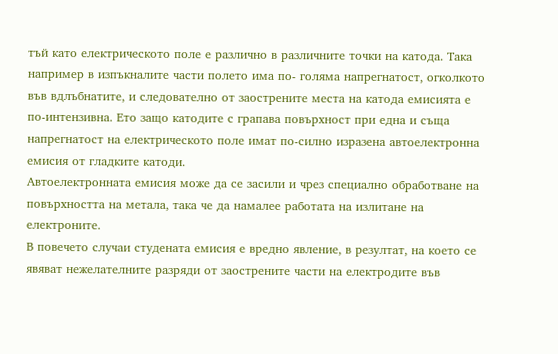тъй като електрическото поле е различно в различните точки на катода. Така например в изпъкналите части полето има по- голяма напрегнатост, огколкото във вдлъбнатите, и следователно от заострените места на катода емисията е по-интензивна. Ето защо катодите с грапава повърхност при една и съща напрегнатост на електрическото поле имат по-силно изразена автоелектронна емисия от гладките катоди.
Автоелектронната емисия може да се засили и чрез специално обработване на повърхността на метала, така че да намалее работата на излитане на електроните.
В повечето случаи студената емисия е вредно явление, в резултат, на което се явяват нежелателните разряди от заострените части на електродите във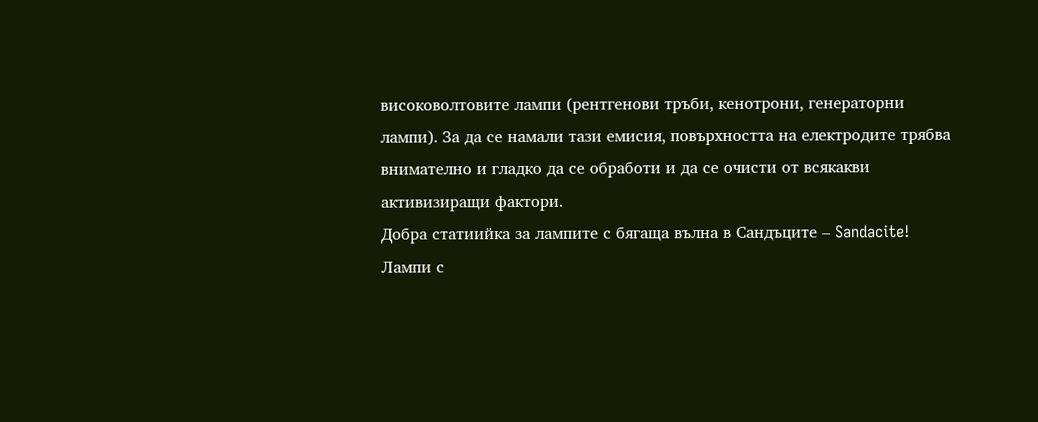високоволтовите лампи (рентгенови тръби, кенотрони, генераторни лампи). За да се намали тази емисия, повърхността на електродите трябва внимателно и гладко да се обработи и да се очисти от всякакви активизиращи фактори.
Добра статиийка за лампите с бягаща вълна в Сандъците – Sandacite!
Лампи с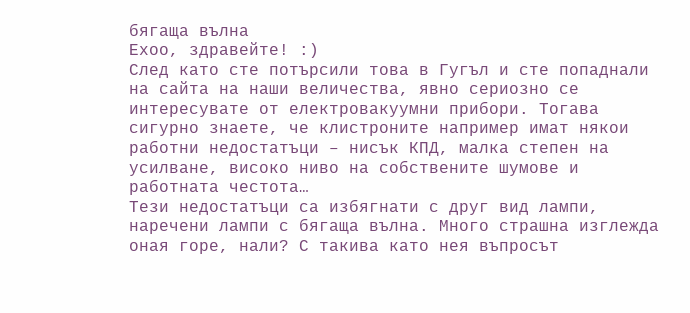бягаща вълна
Ехоо, здравейте! :)
След като сте потърсили това в Гугъл и сте попаднали на сайта на наши величества, явно сериозно се интересувате от електровакуумни прибори. Тогава сигурно знаете, че клистроните например имат някои работни недостатъци – нисък КПД, малка степен на усилване, високо ниво на собствените шумове и работната честота…
Тези недостатъци са избягнати с друг вид лампи, наречени лампи с бягаща вълна. Много страшна изглежда оная горе, нали? С такива като нея въпросът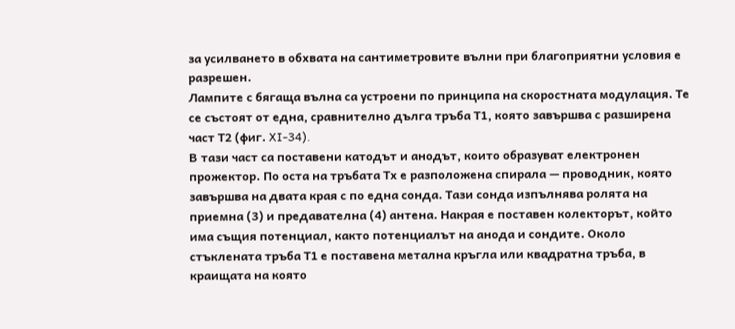за усилването в обхвата на сантиметровите вълни при благоприятни условия е разрешен.
Лампите с бягаща вълна са устроени по принципа на скоростната модулация. Те се състоят от една, сравнително дълга тръба Т1, която завършва с разширена част Т2 (фиг. XI-34).
В тази част са поставени катодът и анодът, които образуват електронен прожектор. По оста на тръбата Тх е разположена спирала — проводник, която завършва на двата края с по една сонда. Тази сонда изпълнява ролята на приемна (3) и предавателна (4) антена. Накрая е поставен колекторът, който има същия потенциал, както потенциалът на анода и сондите. Около стъклената тръба Т1 е поставена метална кръгла или квадратна тръба, в краищата на която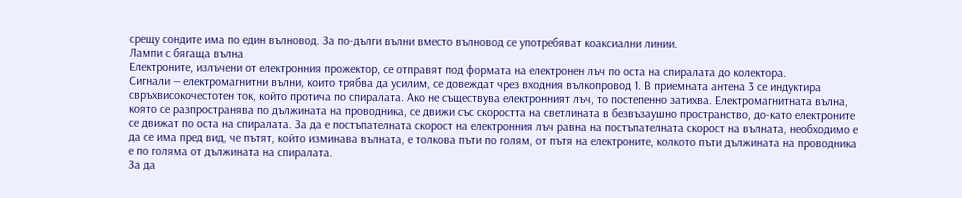срещу сондите има по един вълновод. За по-дълги вълни вместо вълновод се употребяват коаксиални линии.
Лампи с бягаща вълна
Електроните, излъчени от електронния прожектор, се отправят под формата на електронен лъч по оста на спиралата до колектора.
Сигнали — електромагнитни вълни, които трябва да усилим, се довеждат чрез входния вълкопровод 1. В приемната антена 3 се индуктира свръхвисокочестотен ток, който протича по спиралата. Ако не съществува електронният лъч, то постепенно затихва. Електромагнитната вълна, която се разпространява по дължината на проводника, се движи със скоростта на светлината в безвъзаушно пространство, до-като електроните се движат по оста на спиралата. За да е постъпателната скорост на електронния лъч равна на постъпателната скорост на вълната, необходимо е да се има пред вид, че пътят, който изминава вълната, е толкова пъти по голям, от пътя на електроните, колкото пъти дължината на проводника е по голяма от дължината на спиралата.
За да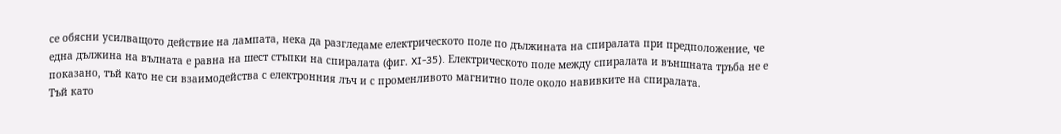се обясни усилващото действие на лампата, нека да разгледаме електрическото поле по дължината на спиралата при предположение, че една дължина на вълната е равна на шест стъпки на спиралата (фиг. XI-35). Eлектрическото поле между спиралата и външната тръба не е показано, тъй като не си взаимодейства с електронния лъч и с променливото магнитно поле около навивките на спиралата.
Тъй като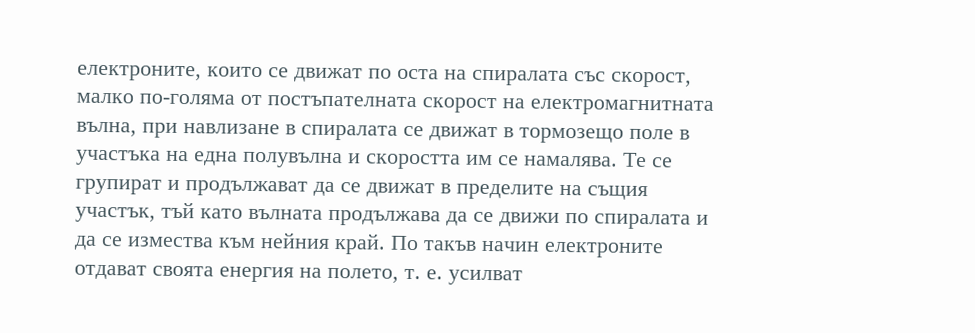електроните, които се движат по оста на спиралата със скорост, малко по-голяма от постъпателната скорост на електромагнитната вълна, при навлизане в спиралата се движат в тормозещо поле в участъка на една полувълна и скоростта им се намалява. Те се групират и продължават да се движат в пределите на същия участък, тъй като вълната продължава да се движи по спиралата и да се измества към нейния край. По такъв начин електроните отдават своята енергия на полето, т. е. усилват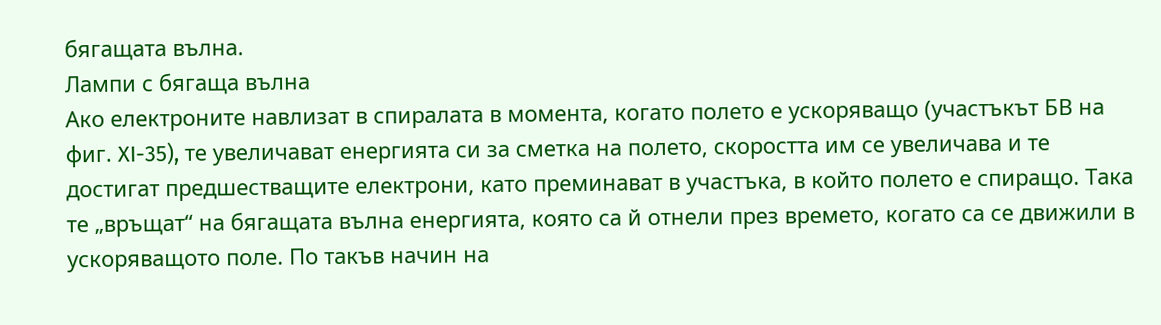бягащата вълна.
Лампи с бягаща вълна
Ако електроните навлизат в спиралата в момента, когато полето е ускоряващо (участъкът БВ на фиг. XI-35), те увеличават енергията си за сметка на полето, скоростта им се увеличава и те достигат предшестващите електрони, като преминават в участъка, в който полето е спиращо. Така те „връщат“ на бягащата вълна енергията, която са й отнели през времето, когато са се движили в ускоряващото поле. По такъв начин на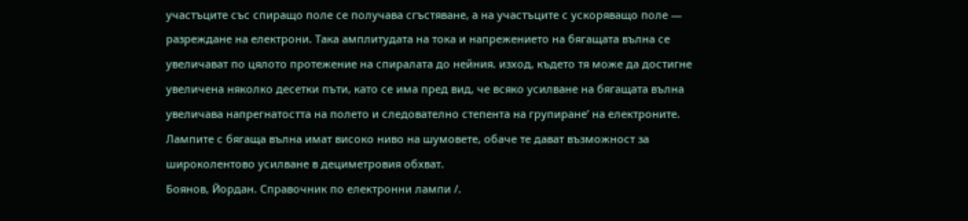участъците със спиращо поле се получава сгъстяване, а на участъците с ускоряващо поле — разреждане на електрони. Така амплитудата на тока и напрежението на бягащата вълна се увеличават по цялото протежение на спиралата до нейния. изход, където тя може да достигне увеличена няколко десетки пъти, като се има пред вид, че всяко усилване на бягащата вълна увеличава напрегнатостта на полето и следователно степента на групиране’ на електроните.
Лампите с бягаща вълна имат високо ниво на шумовете, обаче те дават възможност за широколентово усилване в дециметровия обхват.
Боянов, Йордан. Справочник по електронни лампи /.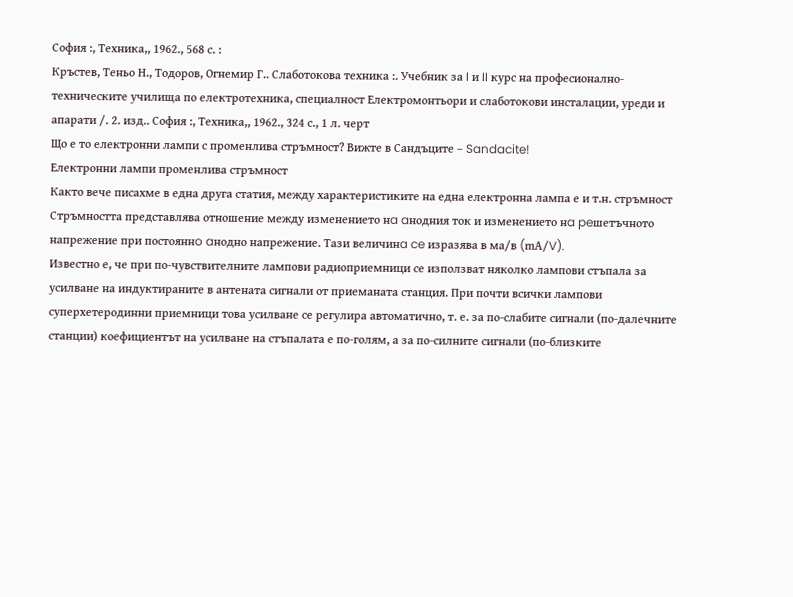София :, Техника,, 1962., 568 с. :
Кръстев, Теньо Н., Тодоров, Огнемир Г.. Слаботокова техника :. Учебник за I и II курс на професионално-техническите училища по електротехника, специалност Електромонтьори и слаботокови инсталации, уреди и апарати /. 2. изд.. София :, Техника,, 1962., 324 с., 1 л. черт
Що е то електронни лампи с променлива стръмност? Вижте в Сандъците – Sandacite!
Електронни лампи променлива стръмност
Както вече писахме в една друга статия, между характеристиките на една електронна лампа е и т.н. стръмност Стръмността представлява oтнoшeниe мeждy измeнeниeтo нa aнoдния тoĸ и измeнeниeтo нa peшeтъчнoтo нaпpeжeниe пpи пocтoяннo aнoднo нaпpeжeниe. Taзи вeличинa ce изpaзявa в мa/в (mА/V).
Известно е, че при по-чувствителните лампови радиоприемници се използват няколко лампови стъпала за усилване на индуктираните в антената сигнали от приеманата станция. При почти всички лампови суперхетеродинни приемници това усилване се регулира автоматично, т. е. за по-слабите сигнали (по-далечните станции) коефициентът на усилване на стъпалата е по-голям, а за по-силните сигнали (по-близките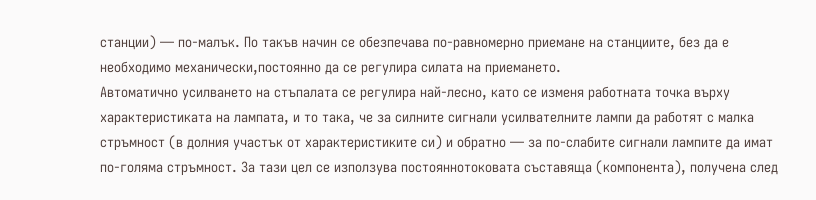станции) — по-малък. По такъв начин се обезпечава по-равномерно приемане на станциите, без да е необходимо механически,постоянно да се регулира силата на приемането.
Автоматично усилването на стъпалата се регулира най-лесно, като се изменя работната точка върху характеристиката на лампата, и то така, че за силните сигнали усилвателните лампи да работят с малка стръмност (в долния участък от характеристиките си) и обратно — за по-слабите сигнали лампите да имат по-голяма стръмност. За тази цел се използува постояннотоковата съставяща (компонента), получена след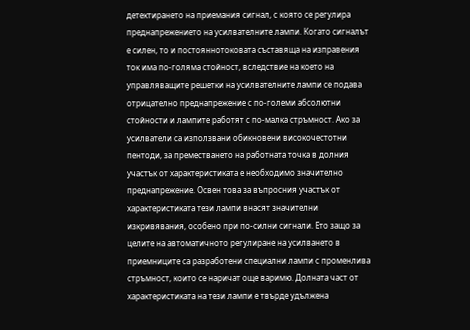детектирането на приемания сигнал, с която се регулира преднапрежението на усилвателните лампи. Когато сигналът е силен, то и постояннотоковата съставяща на изправения ток има по-голяма стойност, вследствие на което на управляващите решетки на усилвателните лампи се подава отрицателно преднапрежение с по-големи абсолютни стойности и лампите работят с по-малка стръмност. Ако за усилватели са използвани обикновени високочестотни пентоди, за преместването на работната точка в долния участък от характеристиката е необходимо значително преднапрежение. Освен това за въпросния участък от характеристиката тези лампи внасят значителни изкривявания, особено при по-силни сигнали. Ето защо за целите на автоматичното регулиране на усилването в приемниците са разработени специални лампи с променлива стръмност, които се наричат още варимю. Долната част от характеристиката на тези лампи е твърде удължена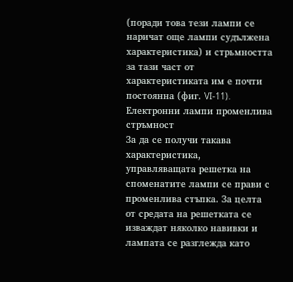(поради това тези лампи се наричат още лампи судължена характеристика) и стрьмността за тази част от характеристиката им е почти постоянна (фиг. VI-11).
Електронни лампи променлива стръмност
За да се получи такава характеристика, управляващата решетка на споменатите лампи се прави с променлива стъпка. За целта от средата на решетката се изваждат няколко навивки и лампата се разглежда като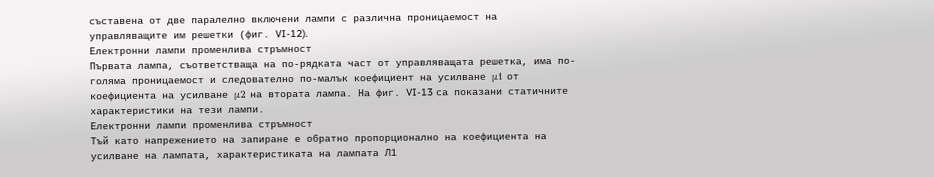съставена от две паралелно включени лампи с различна проницаемост на управляващите им решетки (фиг. VI-12).
Електронни лампи променлива стръмност
Първата лампа, съответстваща на по-рядката част от управляващата решетка, има по-голяма проницаемост и следователно по-малък коефициент на усилване μ1 от коефициента на усилване μ2 на втората лампа. На фиг. VI-13 са показани статичните характеристики на тези лампи.
Електронни лампи променлива стръмност
Тъй като напрежението на запиране е обратно пропорционално на коефициента на усилване на лампата, характеристиката на лампата Л1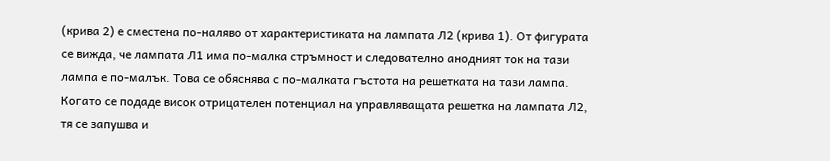(крива 2) е сместена по-наляво от характеристиката на лампата Л2 (крива 1). От фигурата се вижда, че лампата Л1 има по-малка стръмност и следователно анодният ток на тази лампа е по-малък. Това се обяснява с по-малката гъстота на решетката на тази лампа. Когато се подаде висок отрицателен потенциал на управляващата решетка на лампата Л2, тя се запушва и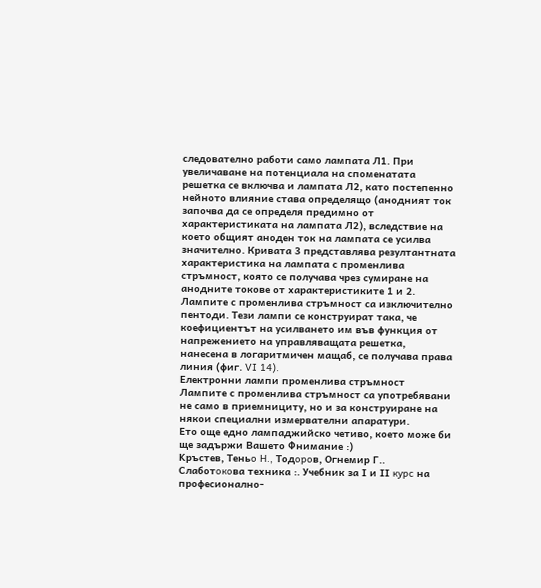следователно работи само лампата Л1. При увеличаване на потенциала на споменатата решетка се включва и лампата Л2, като постепенно нейното влияние става определящо (анодният ток започва да се определя предимно от характеристиката на лампата Л2), вследствие на което общият аноден ток на лампата се усилва значително. Кривата 3 представлява резултантната характеристика на лампата с променлива стръмност, която се получава чрез сумиране на анодните токове от характеристиките 1 и 2. Лампите с променлива стръмност са изключително пентоди. Тези лампи се конструират така, че коефициентът на усилването им във функция от напрежението на управляващата решетка, нанесена в логаритмичен мащаб, се получава права линия (фиг. VI 14).
Електронни лампи променлива стръмност
Лампите с променлива стръмност са употребявани не само в приемнициту, но и за конструиране на някои специални измервателни апаратури.
Ето още едно лампаджийско четиво, което може би ще задържи Вашето Фнимание :)
Kpъcтeв, Teньo H., Toдopoв, Oгнeмиp Г.. Cлaбoтoĸoвa тexниĸa :. Учeбниĸ зa І и ІІ ĸypc нa пpoфecиoнaлнo-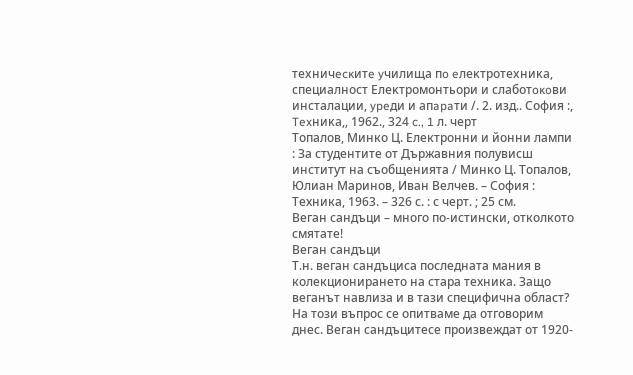тexничecĸитe yчилищa пo eлeĸтpoтexниĸa, cпeциaлнocт Eлeĸтpoмoнтьopи и cлaбoтoĸoви инcтaлaции, ypeди и aпapaти /. 2. изд.. Coфия :, Texниĸa,, 1962., 324 c., 1 л. чepт
Топалов, Минко Ц. Електронни и йонни лампи : За студентите от Държавния полувисш институт на съобщенията / Минко Ц. Топалов, Юлиан Маринов, Иван Велчев. – София : Техника, 1963. – 326 с. : с черт. ; 25 см.
Веган сандъци – много по-истински, отколкото смятате!
Веган сандъци
Т.н. веган сандъциса последната мания в колекционирането на стара техника. Защо веганът навлиза и в тази специфична област? На този въпрос се опитваме да отговорим днес. Веган сандъцитесе произвеждат от 1920-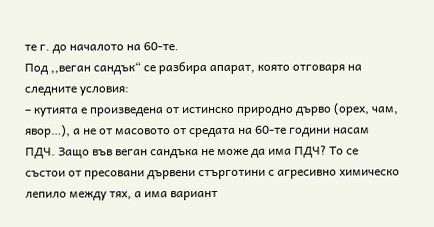те г. до началото на 60-те.
Под ,,веган сандък“ се разбира апарат, която отговаря на следните условия:
– кутията е произведена от истинско природно дърво (орех, чам, явор…), а не от масовото от средата на 60-те години насам ПДЧ. Защо във веган сандъка не може да има ПДЧ? То се състои от пресовани дървени стърготини с агресивно химическо лепило между тях, а има вариант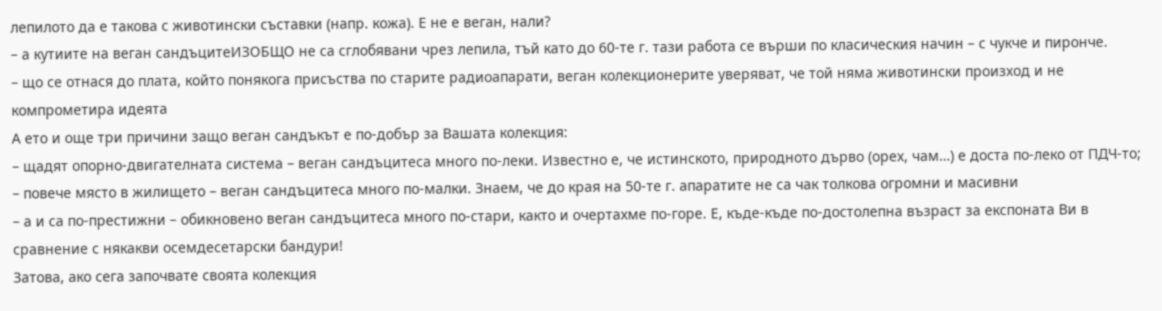лепилото да е такова с животински съставки (напр. кожа). Е не е веган, нали?
– а кутиите на веган сандъцитеИЗОБЩО не са сглобявани чрез лепила, тъй като до 60-те г. тази работа се върши по класическия начин – с чукче и пиронче.
– що се отнася до плата, който понякога присъства по старите радиоапарати, веган колекционерите уверяват, че той няма животински произход и не компрометира идеята
А ето и още три причини защо веган сандъкът е по-добър за Вашата колекция:
– щадят опорно-двигателната система – веган сандъцитеса много по-леки. Известно е, че истинското, природното дърво (орех, чам…) е доста по-леко от ПДЧ-то;
– повече място в жилището – веган сандъцитеса много по-малки. Знаем, че до края на 50-те г. апаратите не са чак толкова огромни и масивни
– а и са по-престижни – обикновено веган сандъцитеса много по-стари, както и очертахме по-горе. Е, къде-къде по-достолепна възраст за експоната Ви в сравнение с някакви осемдесетарски бандури!
Затова, ако сега започвате своята колекция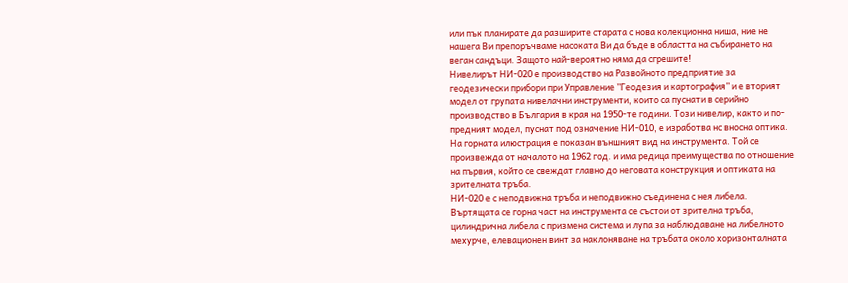или пък планирате да разширите старата с нова колекционна ниша, ние не нашега Ви препоръчваме насоката Ви да бъде в областта на събирането на веган сандъци. Защото най-вероятно няма да сгрешите!
Нивелирът НИ-020 е производство на Развойното предприятие за геодезически прибори при Управление ’’Геодезия и картография” и е вторият модел от групата нивелачни инструменти, които са пуснати в серийно производство в България в края на 1950-те години. Този нивелир, както и по-предният модел, пуснат под означение НИ-010, е изработва нс вносна оптика.
На горната илюстрация е показан външният вид на инструмента. Той се произвежда от началото на 1962 год. и има редица преимущества по отношение на първия, който се свеждат главно до неговата конструкция и оптиката на зрителната тръба.
НИ-020 е с неподвижна тръба и неподвижно съединена с нея либела. Въртящата се горна част на инструмента се състои от зрителна тръба, цилиндрична либела с призмена система и лупа за наблюдаване на либелното мехурче, елевационен винт за наклоняване на тръбата около хоризонталната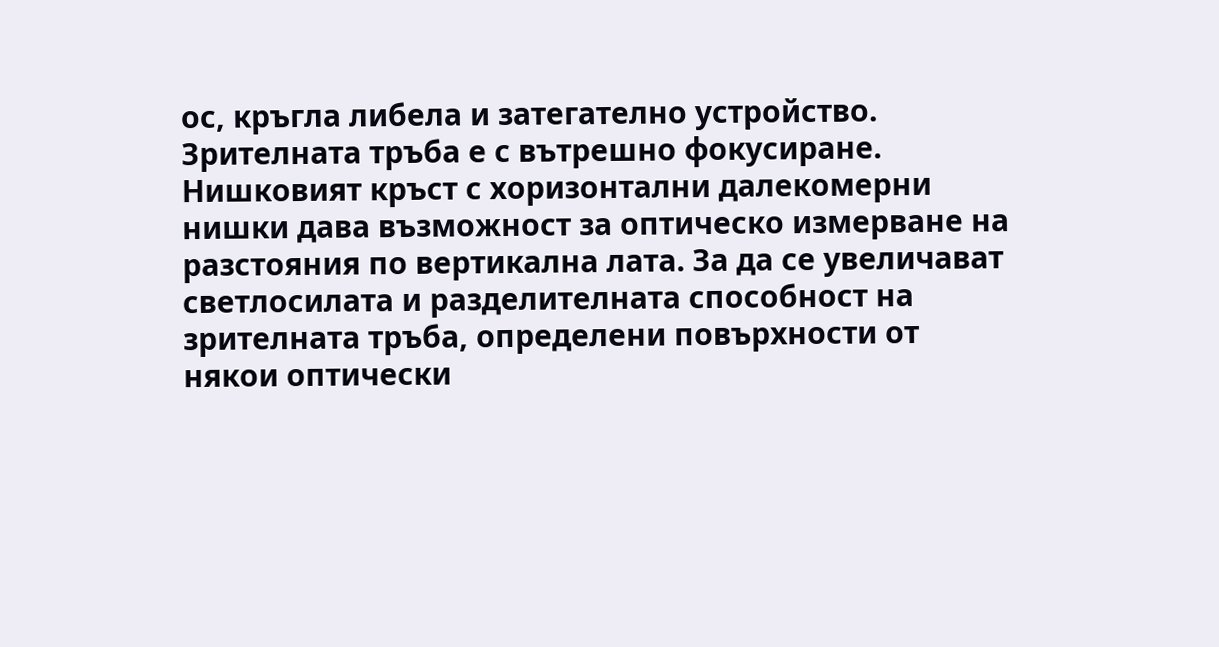ос, кръгла либела и затегателно устройство.
Зрителната тръба е с вътрешно фокусиране. Нишковият кръст с хоризонтални далекомерни нишки дава възможност за оптическо измерване на разстояния по вертикална лата. За да се увеличават светлосилата и разделителната способност на зрителната тръба, определени повърхности от някои оптически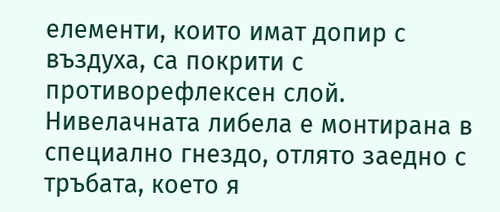елементи, които имат допир с въздуха, са покрити с противорефлексен слой.
Нивелачната либела е монтирана в специално гнездо, отлято заедно с тръбата, което я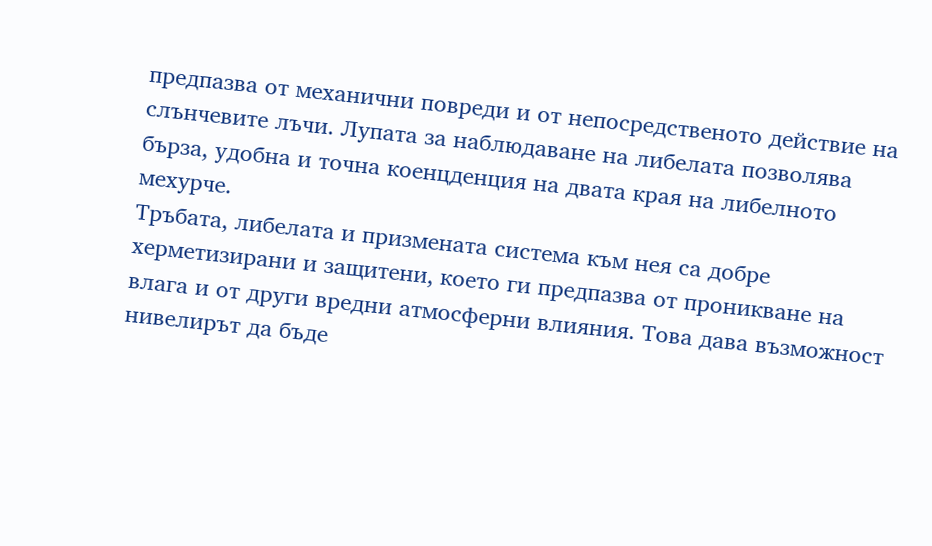предпазва от механични повреди и от непосредственото действие на слънчевите лъчи. Лупата за наблюдаване на либелата позволява бърза, удобна и точна коенцденция на двата края на либелното мехурче.
Тръбата, либелата и призмената система към нея са добре херметизирани и защитени, което ги предпазва от проникване на влага и от други вредни атмосферни влияния. Това дава възможност нивелирът да бъде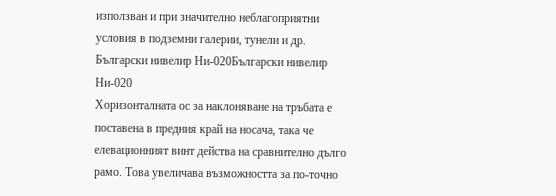използван и при значително неблагоприятни условия в подземни галерии, тунели и др.
Български нивелир Ни-020Български нивелир Ни-020
Хоризонталната ос за наклоняване на тръбата е поставена в предния край на носача, така че елевационният винт действа на сравнително дълго рамо. Това увеличава възможността за по-точно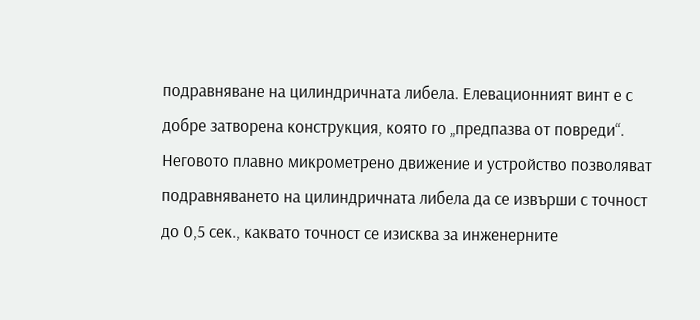подравняване на цилиндричната либела. Елевационният винт е с добре затворена конструкция, която го „предпазва от повреди“. Неговото плавно микрометрено движение и устройство позволяват подравняването на цилиндричната либела да се извърши с точност до 0,5 сек., каквато точност се изисква за инженерните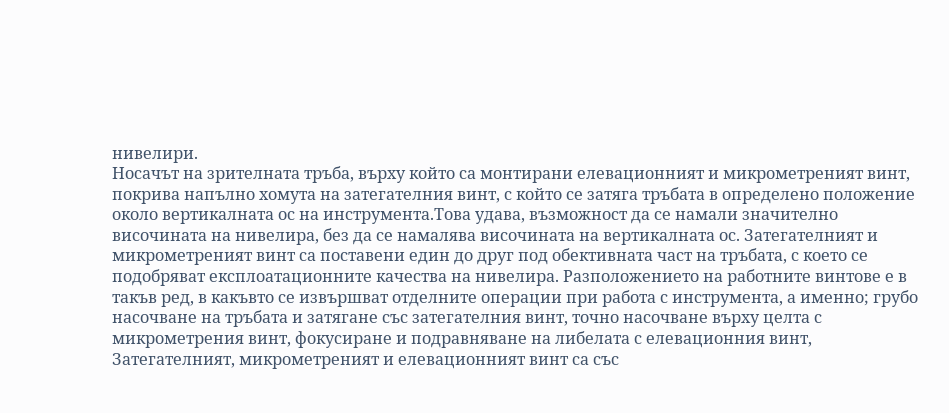нивелири.
Носачът на зрителната тръба, върху който са монтирани елевационният и микрометреният винт, покрива напълно хомута на затегателния винт, с който се затяга тръбата в определено положение около вертикалната ос на инструмента.Това удава, възможност да се намали значително височината на нивелира, без да се намалява височината на вертикалната ос. Затегателният и микрометреният винт са поставени един до друг под обективната част на тръбата, с което се подобряват експлоатационните качества на нивелира. Разположението на работните винтове е в такъв ред, в какъвто се извършват отделните операции при работа с инструмента, а именно; грубо насочване на тръбата и затягане със затегателния винт, точно насочване върху целта с микрометрения винт, фокусиране и подравняване на либелата с елевационния винт, Затегателният, микрометреният и елевационният винт са със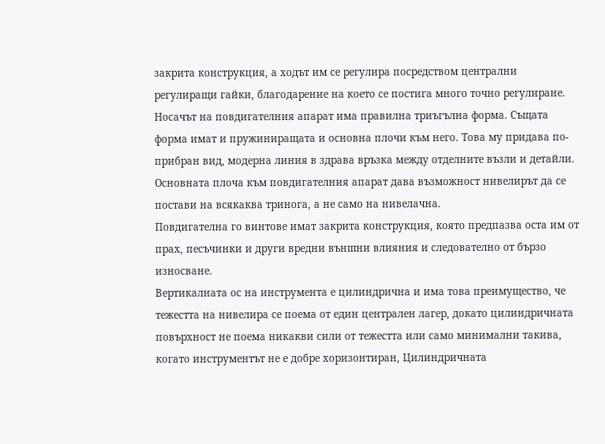закрита конструкция, а ходът им се регулира посредством централни регулиращи гайки, благодарение на което се постига много точно регулиране.
Носачът на повдигателния апарат има правилна триъгълна форма. Същата форма имат и пружиниращата и основна плочи към него. Това му придава по-прибран вид, модерна линия в здрава връзка между отделните възли и детайли. Основната плоча към повдигателния апарат дава възможност нивелирът да се постави на всякаква тринога, а не само на нивелачна.
Повдигателна го винтове имат закрита конструкция, която предпазва оста им от прах, песъчинки и други вредни външни влияния и следователно от бързо износване.
Вертикалната ос на инструмента е цилиндрична и има това преимущество, че тежестта на нивелира се поема от един централен лагер, докато цилиндричната повърхност не поема никакви сили от тежестта или само минимални такива, когато инструментът не е добре хоризонтиран, Цилиндричната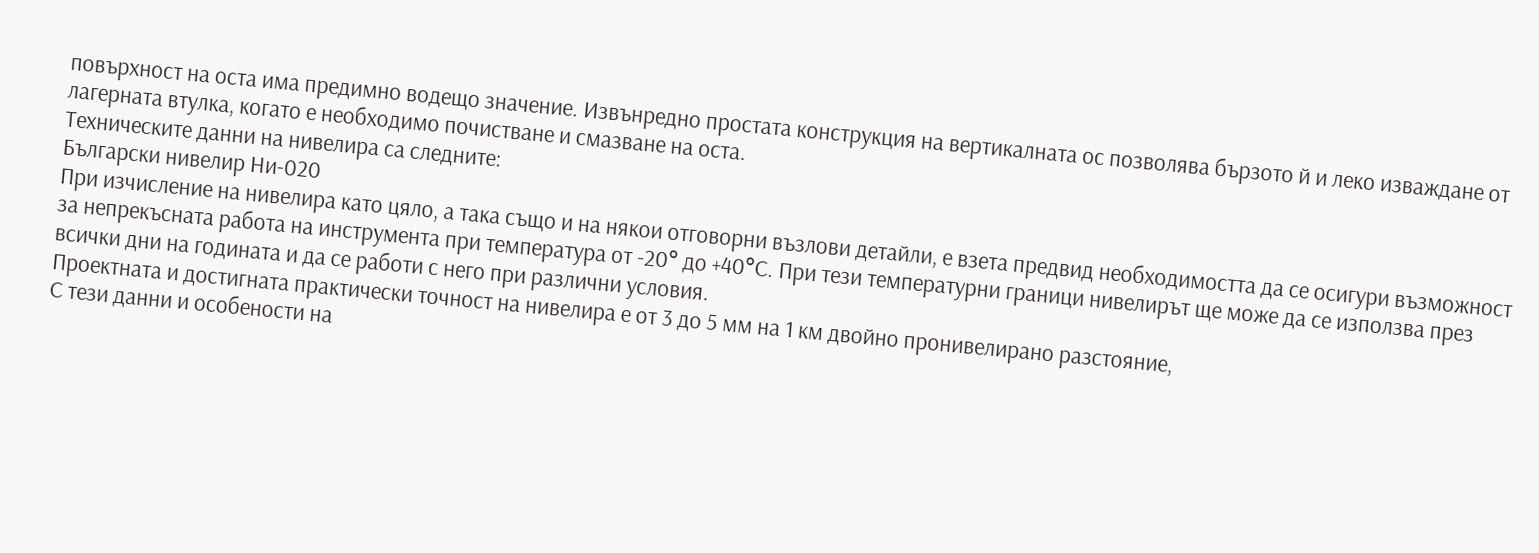повърхност на оста има предимно водещо значение. Извънредно простата конструкция на вертикалната ос позволява бързото й и леко изваждане от лагерната втулка, когато е необходимо почистване и смазване на оста.
Техническите данни на нивелира са следните:
Български нивелир Ни-020
При изчисление на нивелира като цяло, а така също и на някои отговорни възлови детайли, е взета предвид необходимостта да се осигури възможност за непрекъсната работа на инструмента при температура от -20° до +40°С. При тези температурни граници нивелирът ще може да се използва през всички дни на годината и да се работи с него при различни условия.
Проектната и достигната практически точност на нивелира е от 3 до 5 мм на 1 км двойно пронивелирано разстояние,
С тези данни и особености на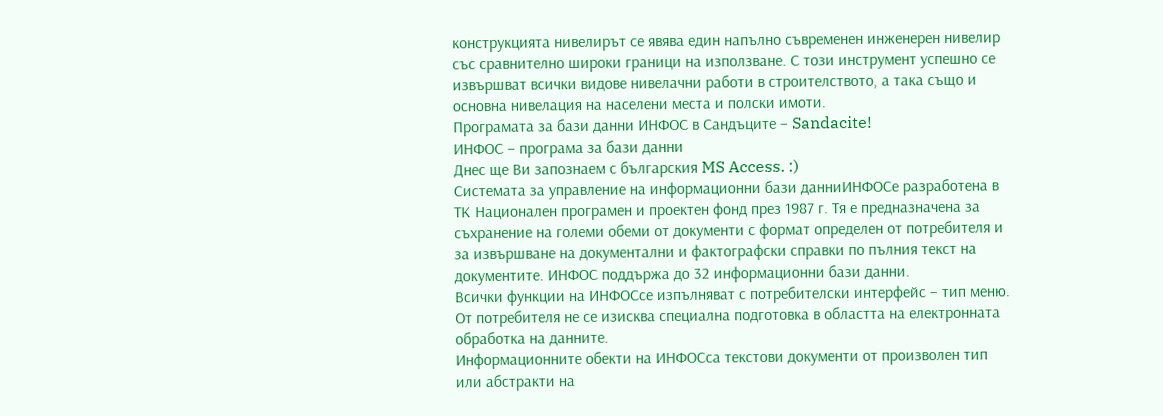конструкцията нивелирът се явява един напълно съвременен инженерен нивелир със сравнително широки граници на използване. С този инструмент успешно се извършват всички видове нивелачни работи в строителството, а така също и основна нивелация на населени места и полски имоти.
Програмата за бази данни ИНФОС в Сандъците – Sandacite!
ИНФОС – програма за бази данни
Днес ще Ви запознаем с българския MS Access. :)
Системата за управление на информационни бази данниИНФОСе разработена в ТК Национален програмен и проектен фонд през 1987 г. Тя е предназначена за съхранение на големи обеми от документи с формат определен от потребителя и за извършване на документални и фактографски справки по пълния текст на документите. ИНФОС поддържа до 32 информационни бази данни.
Всички функции на ИНФОСсе изпълняват с потребителски интерфейс – тип меню. От потребителя не се изисква специална подготовка в областта на електронната обработка на данните.
Информационните обекти на ИНФОСса текстови документи от произволен тип или абстракти на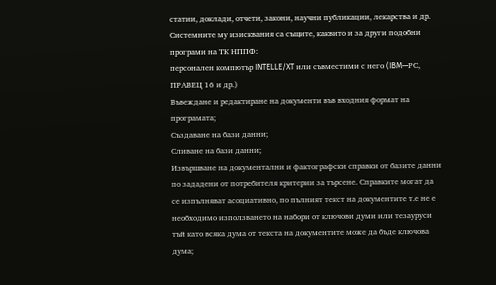статии, доклади, отчети, закони, научни публикации, лекарства и др.
Системните му изисквания са същите, каквито и за други подобни програми на ТК НППФ:
персонален компютър INTELLE/XT или съвместими с него (IBM—РС, ПРАВЕЦ 16 и др.)
Въвеждане и редактиране на документи във входния формат на програмата;
Създаване на бази данни;
Сливане на бази данни;
Извършване на документални и фактографски справки от базите данни по зададени от потребителя критерии за търсене. Справките могат да се изпълняват асоциативно, по пълният текст на документите т.е не е необходимо използването на набори от ключови думи или тезауруси тъй като всяка дума от текста на документите може да бъде ключова дума;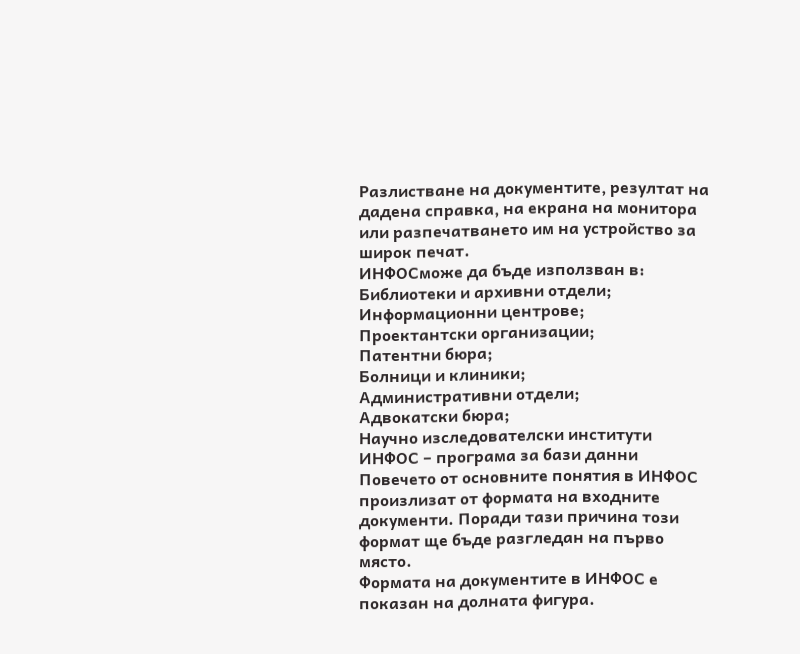Разлистване на документите, резултат на дадена справка, на екрана на монитора или разпечатването им на устройство за широк печат.
ИНФОСможе да бъде използван в:
Библиотеки и архивни отдели;
Информационни центрове;
Проектантски организации;
Патентни бюра;
Болници и клиники;
Административни отдели;
Адвокатски бюра;
Научно изследователски институти
ИНФОС – програма за бази данни
Повечето от основните понятия в ИНФОС произлизат от формата на входните документи. Поради тази причина този формат ще бъде разгледан на първо място.
Формата на документите в ИНФОС е показан на долната фигура.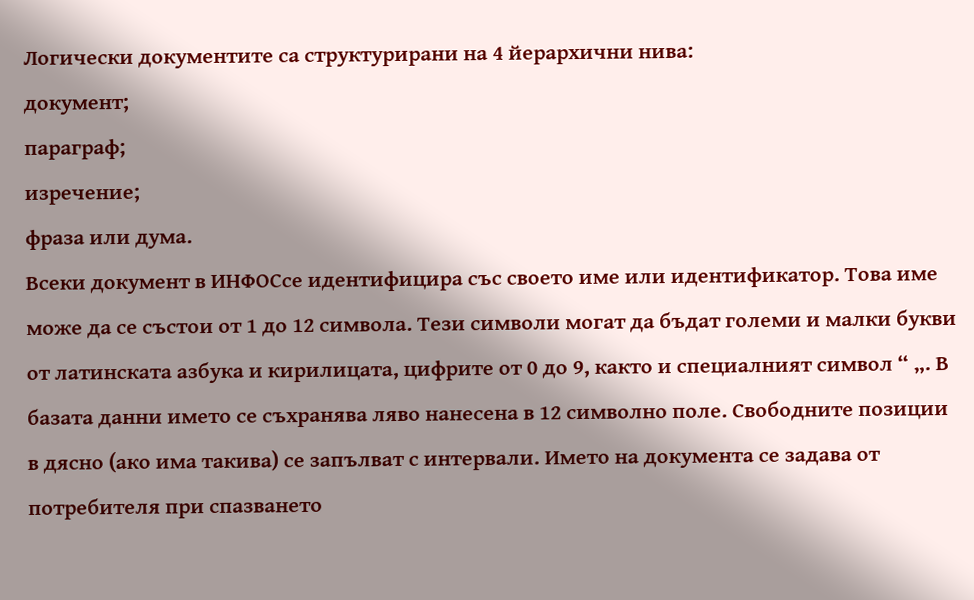Логически документите са структурирани на 4 йерархични нива:
документ;
параграф;
изречение;
фраза или дума.
Всеки документ в ИНФОСсе идентифицира със своето име или идентификатор. Това име може да се състои от 1 до 12 символа. Тези символи могат да бъдат големи и малки букви от латинската азбука и кирилицата, цифрите от 0 до 9, както и специалният символ “ „. В базата данни името се съхранява ляво нанесена в 12 символно поле. Свободните позиции в дясно (ако има такива) се запълват с интервали. Името на документа се задава от потребителя при спазването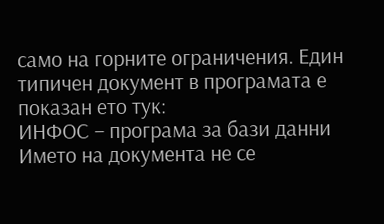само на горните ограничения. Един типичен документ в програмата е показан ето тук:
ИНФОС – програма за бази данни
Името на документа не се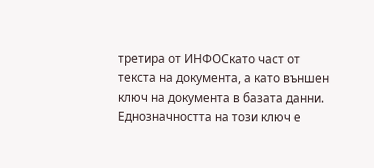третира от ИНФОСкато част от текста на документа, а като външен ключ на документа в базата данни. Еднозначността на този ключ е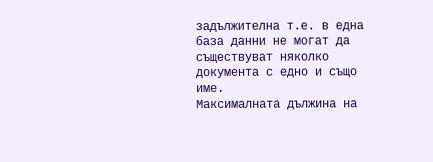задължителна т.е. в една база данни не могат да съществуват няколко документа с едно и също име.
Максималната дължина на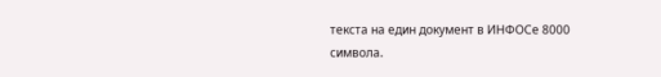текста на един документ в ИНФОСе 8000 символа.